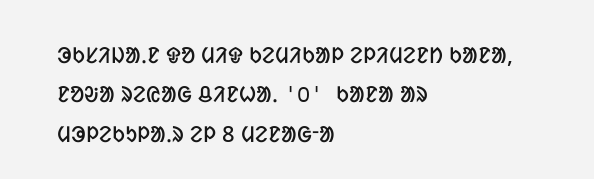ᱳᱠᱥᱤᱡᱟᱹᱱ ᱫᱚ ᱢᱤᱫ ᱠᱮᱢᱤᱠᱟᱞ ᱮᱞᱤᱢᱮᱱᱴ ᱠᱟᱱᱟ, ᱱᱚᱶᱟ ᱨᱮᱭᱟᱜ ᱪᱤᱱᱦᱟᱹ 'O' ᱠᱟᱱᱟ ᱟᱨ ᱢᱳᱞᱮᱠᱩᱞᱟᱹᱨ ᱮᱞ 8 ᱢᱮᱱᱟᱜᱼᱟ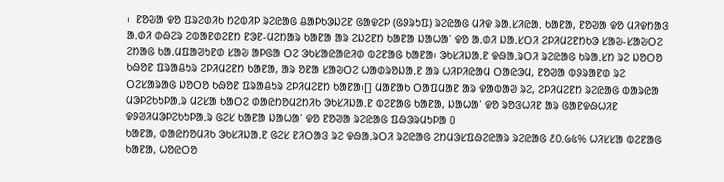᱾  ᱱᱚᱶᱟ ᱫᱚ ᱯᱨᱮᱰᱤᱠ ᱴᱮᱵᱤᱞ ᱨᱮᱭᱟᱜ ᱪᱟᱞᱠᱳᱡᱮᱱ ᱜᱟᱫᱮᱞ (ᱜᱽᱨᱩᱯ) ᱨᱮᱭᱟᱜ ᱢᱤᱫ ᱨᱟᱹᱥᱤᱭᱟᱹ ᱠᱟᱱᱟ, ᱱᱚᱣᱟ ᱫᱚ ᱢᱤᱫᱴᱟᱝ ᱟᱹᱰᱤ ᱰᱷᱮᱨ ᱮᱵᱟᱱᱰᱮᱱᱴ ᱱᱳᱱ-ᱢᱮᱴᱟᱨ ᱠᱟᱱᱟ ᱟᱨ ᱮᱡᱮᱱᱴ ᱠᱟᱱᱟ ᱡᱟᱦᱟᱸ ᱫᱚ ᱟᱹᱰᱤ ᱡᱟᱹᱥᱛᱤ ᱮᱞᱤᱢᱮᱱᱴᱠᱳ ᱥᱟᱶ-ᱥᱟᱶᱛᱮ ᱮᱴᱟᱜ ᱠᱟᱹᱢᱯᱟᱣᱩᱱᱰ ᱥᱟᱶ ᱟᱞᱜᱟ ᱛᱮ ᱳᱠᱥᱟᱭᱟᱭᱤᱰ ᱵᱮᱱᱟᱜ ᱠᱟᱱᱟ᱾ ᱳᱠᱥᱤᱡᱟᱹᱱ ᱫᱷᱟᱹᱨᱛᱤ ᱨᱮᱭᱟᱜ ᱠᱨᱟᱹᱥᱴ ᱨᱮ ᱡᱚᱛᱚ ᱠᱷᱚᱱ ᱯᱨᱟᱪᱩᱨ ᱮᱞᱤᱢᱮᱱᱴ ᱠᱟᱱᱟ, ᱟᱨ ᱚᱱᱟ ᱥᱟᱶᱛᱮ ᱦᱟᱰᱨᱚᱡᱟᱹᱱ ᱟᱨ ᱦᱤᱞᱤᱭᱟᱢ ᱛᱟᱭᱳᱢ, ᱱᱚᱣᱟ ᱵᱽᱨᱟᱱᱰ ᱨᱮ ᱛᱮᱥᱟᱨᱟᱜ ᱡᱚᱛᱚ ᱠᱷᱚᱱ ᱯᱨᱟᱪᱩᱨ ᱮᱞᱤᱢᱮᱱᱴ ᱠᱟᱱᱟ᱾[] ᱢᱟᱱᱟᱠ ᱛᱟᱯᱢᱟᱱ ᱟᱨ ᱫᱟᱵᱟᱣ ᱨᱮ, ᱮᱞᱤᱢᱮᱱᱴ ᱨᱮᱭᱟᱜ ᱵᱟᱨᱭᱟ ᱢᱳᱞᱮᱠᱩᱞᱟᱹᱨ ᱢᱮᱥᱟ ᱠᱟᱛᱮ ᱰᱟᱭᱴᱚᱢᱮᱴᱤᱠ ᱳᱠᱥᱤᱡᱟᱹᱱ ᱵᱮᱱᱟᱜ ᱠᱟᱱᱟ, ᱡᱟᱦᱟᱸ ᱫᱚ ᱨᱚᱝᱦᱤᱱ ᱟᱨ ᱜᱟᱱᱫᱷᱦᱤᱱ ᱫᱽᱣᱤᱢᱳᱞᱮᱠᱩᱞᱟᱹᱨ ᱜᱮᱥ ᱠᱟᱱᱟ ᱡᱟᱦᱟᱸ ᱫᱚ ᱱᱚᱣᱟ ᱨᱮᱭᱟᱜ ᱯᱷᱳᱨᱢᱩᱞᱟ O
ᱠᱟᱱᱟ, ᱰᱟᱭᱴᱚᱢᱤᱠ ᱳᱠᱥᱤᱡᱟᱹᱱ ᱜᱮᱥ ᱱᱤᱛᱟᱝ ᱨᱮ ᱫᱷᱟᱹᱨᱛᱤ ᱨᱮᱭᱟᱜ ᱮᱴᱢᱳᱥᱯᱷᱮᱭᱟᱨ ᱨᱮᱭᱟᱜ ᱒᱐.᱙᱕% ᱦᱤᱥᱥᱟ ᱵᱮᱱᱟᱜ ᱠᱟᱱᱟ, ᱦᱚᱭᱛᱚ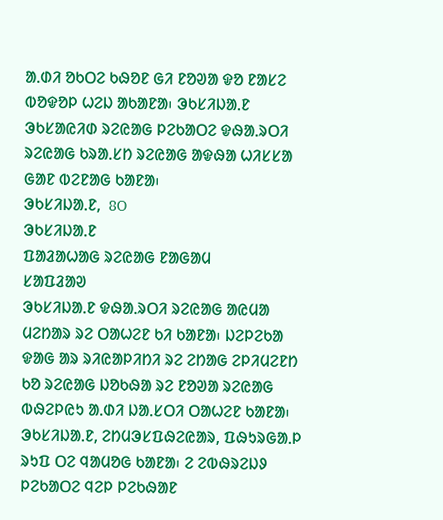ᱟᱹᱰᱤ ᱚᱠᱛᱮ ᱠᱷᱚᱱ ᱜᱤ ᱱᱚᱣᱟ ᱫᱚ ᱱᱟᱥᱮ ᱵᱚᱫᱚᱞ ᱦᱮᱡ ᱟᱠᱟᱱᱟ᱾ ᱳᱠᱥᱤᱡᱟᱹᱱ ᱳᱠᱥᱟᱭᱤᱰ ᱨᱮᱭᱟᱜ ᱞᱮᱠᱟᱛᱮ ᱫᱷᱟᱹᱨᱛᱤ ᱨᱮᱭᱟᱜ ᱠᱨᱟᱹᱥᱴ ᱨᱮᱭᱟᱜ ᱟᱫᱷᱟ ᱦᱤᱥᱥᱟ ᱜᱟᱱ ᱵᱮᱱᱟᱜ ᱠᱟᱱᱟ᱾
ᱳᱠᱥᱤᱡᱟᱹᱱ,  8O
ᱳᱠᱥᱤᱡᱟᱹᱱ
ᱯᱟᱲᱟᱦᱟᱜ ᱨᱮᱭᱟᱜ ᱱᱟᱜᱟᱢ
ᱥᱟᱯᱲᱟᱣ
ᱳᱠᱥᱤᱡᱟᱹᱱ ᱫᱷᱟᱹᱨᱛᱤ ᱨᱮᱭᱟᱜ ᱟᱭᱢᱟ ᱢᱮᱴᱟᱨ ᱨᱮ ᱛᱟᱦᱮᱱ ᱠᱤ ᱠᱟᱱᱟ᱾ ᱡᱮᱞᱮᱠᱟ ᱫᱟᱜ ᱟᱨ ᱨᱤᱭᱟᱞᱤᱴᱤ ᱨᱮ ᱮᱴᱟᱜ ᱮᱞᱤᱢᱮᱱᱴ ᱠᱚ ᱨᱮᱭᱟᱜ ᱡᱚᱠᱷᱟ ᱨᱮ ᱱᱚᱣᱟ ᱨᱮᱭᱟᱜ ᱵᱷᱮᱞᱭᱩ ᱟᱹᱰᱤ ᱡᱟᱹᱥᱛᱤ ᱛᱟᱦᱮᱱ ᱠᱟᱱᱟ᱾ ᱳᱠᱥᱤᱡᱟᱹᱱ, ᱮᱴᱢᱳᱥᱯᱷᱮᱭᱟᱨ, ᱯᱷᱩᱨᱜᱟᱹᱞ ᱨᱩᱯ ᱛᱮ ᱧᱟᱢᱚᱜ ᱠᱟᱱᱟ᱾ ᱮ ᱮᱵᱷᱨᱮᱡᱽ ᱞᱮᱠᱟᱛᱮ ᱧᱮᱞ ᱞᱮᱠᱷᱟᱱ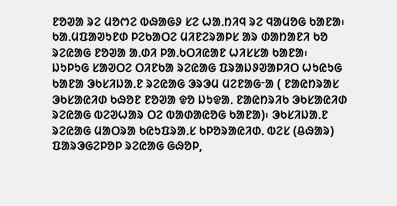ᱱᱚᱣᱟ ᱨᱮ ᱢᱚᱬᱮ ᱵᱷᱟᱜᱽ ᱥᱮ ᱦᱟᱹᱴᱤᱧ ᱨᱮ ᱧᱟᱢᱚᱜ ᱠᱟᱱᱟ᱾ ᱠᱟᱹᱢᱯᱟᱣᱩᱱᱰ ᱞᱮᱠᱟᱛᱮ ᱢᱤᱱᱮᱨᱟᱞᱥ ᱟᱨ ᱰᱟᱴᱟᱱᱤ ᱠᱚ ᱨᱮᱭᱟᱜ ᱱᱚᱣᱟ ᱟᱹᱰᱤ ᱞᱟᱹᱠᱛᱤᱭᱟᱱ ᱦᱤᱥᱥᱟ ᱠᱟᱱᱟ᱾
ᱡᱩᱞᱩᱜ ᱥᱟᱣᱛᱮ ᱛᱤᱱᱠᱟ ᱨᱮᱭᱟᱜ ᱯᱨᱟᱡᱽᱣᱟᱞᱤᱛ ᱦᱩᱭᱩᱜ ᱠᱟᱱᱟ ᱳᱠᱥᱤᱡᱟᱹᱱ ᱨᱮᱭᱟᱜ ᱳᱨᱳᱢ ᱢᱮᱱᱟᱜᱼᱟ ( ᱱᱟᱭᱴᱨᱟᱥ ᱳᱠᱥᱟᱭᱤᱰ ᱠᱷᱚᱱ ᱱᱚᱣᱟ ᱫᱚ ᱡᱩᱫᱟᱹ ᱱᱟᱭᱴᱨᱤᱠ ᱳᱠᱥᱟᱭᱤᱰ ᱨᱮᱭᱟᱜ ᱵᱮᱣᱦᱟᱨ ᱛᱮ ᱵᱟᱰᱟᱭᱚᱜ ᱠᱟᱱᱟ)᱾ ᱳᱠᱥᱤᱡᱟᱹᱱ ᱨᱮᱭᱟᱜ ᱢᱟᱛᱨᱟ ᱠᱭᱩᱯᱨᱟᱹᱥ ᱠᱞᱚᱨᱟᱭᱤᱰᱹ ᱵᱮᱥ (ᱪᱷᱟᱨ) ᱯᱟᱨᱳᱜᱮᱞᱚᱞ ᱨᱮᱭᱟᱜ ᱜᱷᱚᱞ,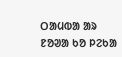ᱛᱟᱢᱵᱟ ᱟᱨ ᱱᱚᱣᱟ ᱠᱚ ᱞᱮᱠᱟ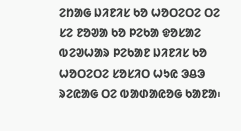ᱮᱴᱟᱜ ᱡᱤᱱᱤᱥ ᱠᱚ ᱦᱚᱛᱮᱛᱮ ᱛᱮ ᱥᱮ ᱱᱚᱣᱟ ᱠᱚ ᱞᱮᱠᱟ ᱫᱚᱥᱟᱮ ᱵᱮᱣᱦᱟᱨ ᱞᱮᱠᱟᱱ ᱡᱤᱱᱤᱥ ᱠᱚ ᱦᱚᱛᱮᱛᱮ ᱥᱚᱥᱤᱛ ᱦᱩᱭ ᱳᱪᱳ ᱨᱮᱭᱟᱜ ᱛᱮ ᱵᱟᱰᱟᱭᱚᱜ ᱠᱟᱱᱟ᱾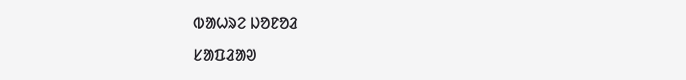ᱵᱟᱦᱨᱮ ᱡᱚᱱᱚᱲ
ᱥᱟᱯᱲᱟᱣ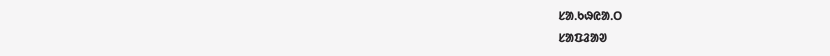ᱥᱟᱹᱠᱷᱭᱟᱹᱛ
ᱥᱟᱯᱲᱟᱣ